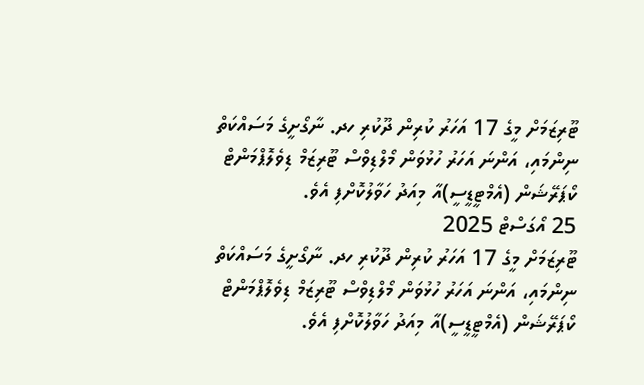ޓޫރިޒަމަށް މީގެ 17 އަހަރު ކުރިން ދޫކުރި ހދ. ނާގޯށީގެ މަސައްކަތް ނިންމައި، އަންނަ އަހަރު ހުޅުވަން މޯލްޑިވްސް ޓޫރިޒަމް ޑިވެލޮޕްމަންޓް ކޯޕަރޭޝަން (އެމްޓީޑީސީ)އާ މިއަދު ހަވާލުކޮށްފި އެވެ.
25 އޯގަސްޓް 2025
ޓޫރިޒަމަށް މީގެ 17 އަހަރު ކުރިން ދޫކުރި ހދ. ނާގޯށީގެ މަސައްކަތް ނިންމައި، އަންނަ އަހަރު ހުޅުވަން މޯލްޑިވްސް ޓޫރިޒަމް ޑިވެލޮޕްމަންޓް ކޯޕަރޭޝަން (އެމްޓީޑީސީ)އާ މިއަދު ހަވާލުކޮށްފި އެވެ.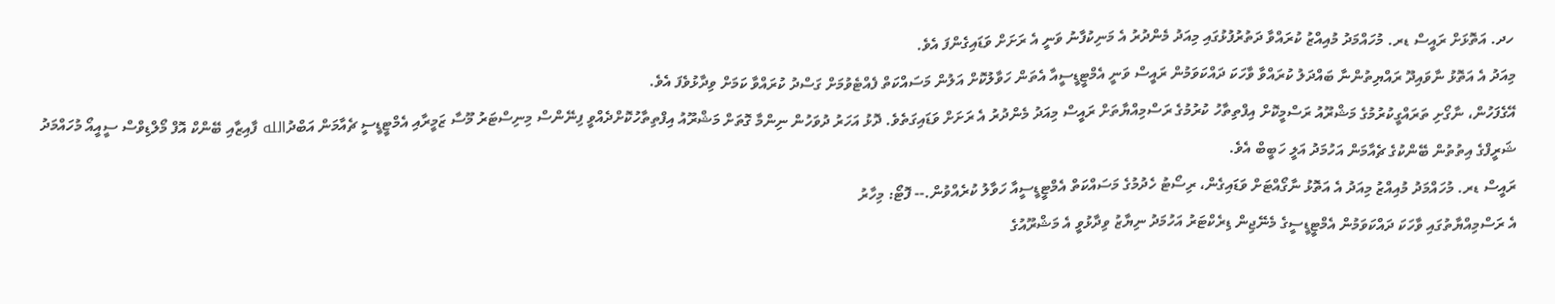ހދ. އަތޮޅަށް ރައީސް ޑރ. މުހައްމަދު މުއިއްޒު ކުރައްވާ ދަތުރުފުޅުގައި މިއަދު މެންދުރު އެ މަނިކުފާނު ވަނީ އެ ރަށަށް ވަޑައިގެންފަ އެވެ.
މިއަދު އެ އަތޮޅު ނާވައިދޫ ރައްޔިތުންނާ ބައްދަލު ކުރައްވާ ވާހަކަ ދައްކަވަމުން ރައީސް ވަނީ އެމްޓީޑީސީއާ އެތަން ހަވާލުކޮށް އަލުން މަސައްކަތް ފެއްޓެވުމަށް ގަސްދު ކުރައްވާ ކަމަށް ވިދާޅުވެފަ އެވެ.
އޭގެފަހުން، ނާގޯށި ތަރައްގީކުރުމުގެ މަޝްރޫއު ރަސްމީކޮށް އިފްތިތާހު ކުރުމުގެ ރަސްމިއްޔާތަށް ރައީސް މިއަދު މެންދުރު އެ ރަށަށް ވަޑައިގަތެވެ. ދޮޅު އަހަރު ދުވަހުން ނިންމާ ގޮތަށް މަޝްރޫއު އިފްތިތާހުކޮށްދެއްވީ ފިނޭންސް މިނިސްޓަރު މޫސާ ޒަމީރާއި އެމްޓީޑީސީ ޗެއާމަން އަބްދުالله ފާއިޒާއި ބޭންކް އޮފް މޯލްޑިވްސް ސީއީއޯ މުހައްމަދު ޝަރީފްގެ އިތުތުން ބޭންކުގެ ޗެއާމަން އަހުމަދު އަލީ ހަބީބް އެވެ.
ރައީސް ޑރ. މުހައްމަދު މުއިއްޒު މިއަދު އެ އަތޮޅު ނާގޯއްޓަށް ވަޑައިގެން، ރިސޯޓު ހެދުމުގެ މަސައްކަތް އެމްޓީޑީސީއާ ހަވާލު ކުރެއްވުން.-- ފޮޓޯ: މިހާރު
އެ ރަސްމިއްޔާތުގައި ވާހަކަ ދައްކަވަމުން އެމްޓީޑީސީގެ މެނޭޖިން ޑިރެކްޓަރު އަހުމަދު ނިޔާޒު ވިދާޅުވީ އެ މަޝްރޫއުގެ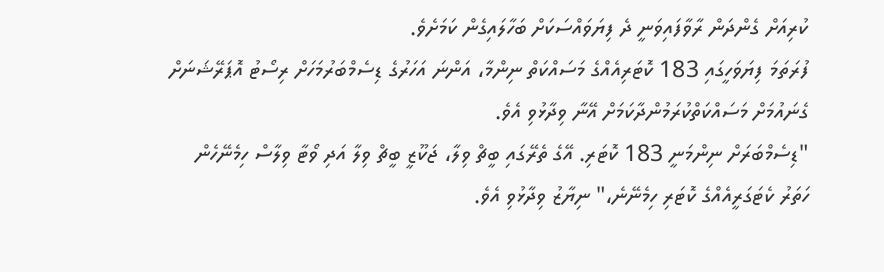ކުރިއަށް ގެންދަން ރާވާފައިވަނީ ދެ ފިޔަވައްސަކަށް ބަހާލައިގެން ކަމަށެވެ.
ފުރަތަމަ ފިޔަވަހީގައި 183 ކޮޓަރިއެއްގެ މަސައްކަތް ނިންމާ، އަންނަ އަހަރުގެ ޑިސެމްބަރުމަހަށް ރިސޯޓު އޮޕަރޭޝަނަށް ގެނައުމަށް މަސައްކަތްކުރަމުންދާކަމަށް އޭނާ ވިދާޅުވި އެވެ.
"ޑިސެމްބަރަށް ނިންމަނީ 183 ކޮޓަރި. އޭގެ ތެރޭގައި ބީޗް ވިލާ، ޖަކޫޒީ ބީޗް ވިލާ އަދި ވޯޓާ ވިލާސް ހިމެނޭހެން ހަތަރު ކެޓަގަރީއެއްގެ ކޮޓަރި ހިމެނޭނެ،" ނިޔާޒު ވިދާޅުވި އެވެ.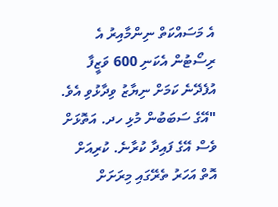އެ މަސައްކަތް ނިންމާއިރު އެ ރިސޯޓުން އެކަނި 600 ވަޒީފާ އުފެދޭނެ ކަމަށް ނިޔާޒު ވިދާޅުވި އެވެ.
"އޭގެ ސަބަބުން މުޅި ހދ. އަތޮޅަށް ވެސް އޭގެ ފައިދާ ކުރާނެ. ކުރިއަށް އޮތް އަހަރު ތެރޭގައި މިރަށަށް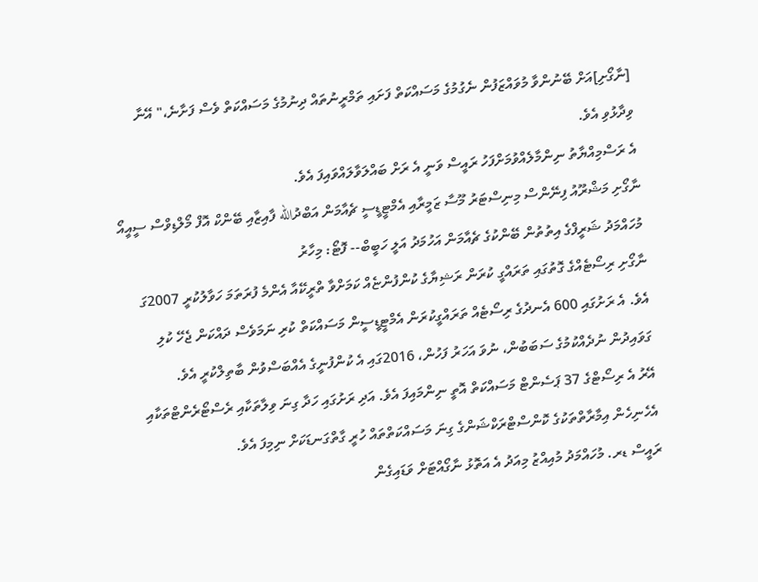[ނާގޯށި]އަށް ބޭނުންވާ މުވައްޒަފުން ނެގުމުގެ މަސައްކަތް ފަށައި ތަމްރީނުތައް ދިނުމުގެ މަސައްކަތް ވެސް ފަށާނެ،" އޭނާ ވިދާޅުވި އެވެ.
އެ ރަސްމިއްޔާތު ނިންމާލެއްވުމަށްފަހު ރައީސް ވަނީ އެ ރަށް ބައްލަވާލައްވައިފަ އެވެ.
ނާގޯށި މަޝްރޫއު ފިނޭންސް މިނިސްޓަރު މޫސާ ޒަމީރާއި އެމްޓީޑީސީ ޗެއާމަން އަބްދުالله ފާއިޒާއި ބޭންކް އޮފް މޯލްޑިވްސް ސީއީއޯ މުހައްމަދު ޝަރީފްގެ އިތުތުން ބޭންކުގެ ޗެއާމަން އަހުމަދު އަލީ ހަބީބް-- ފޮޓޯ: މިހާރު
ނާގޯށި ރިސޯޓެއްގެ ގޮތުގައި ތަރައްގީ ކުރަން ރަޝިޔާގެ ކުންފުންޏެއް ކަމަށްވާ ތްރީކޭއާ އެންމެ ފުރަތަމަ ހަވާލުކުރީ 2007ގަ އެވެ. އެ ރަށުގައި 600 އެނދުގެ ރިސޯޓެއް ތަރައްގީކުރަން އެމްޓީޑީސީން މަސައްކަތް ކުރި ނަމަވެސް ދައްކަން ޖެހޭ ކުލި ގަވައިދުން ނުދެއްކުމުގެ ސަބަބުން، ނުވަ އަހަރު ފަހުން، 2016ގައި އެ ކުންފުނީގެ އެއްބަސްވުން ބާތިލްކުރީ އެވެ.
އޭރު އެ ރިސޯޓްގެ 37 ޕަސެންޓް މަސައްކަތް އޮތީ ނިންމައިފަ އެވެ. އަދި ރަށުގައި ހަދާ ގިނަ ވިލާތަކާއި ރެސްޓޯރެންޓްތަކާއި އެހެނިހެން އިމާރާތްތަކުގެ ކޮންސްޓްރަކްޝަންގެ ގިނަ މަސައްކަތްތައް ހުރީ ގާތްގަނޑަކަށް ނިމިފަ އެވެ.
ރައީސް ޑރ. މުހައްމަދު މުއިއްޒު މިއަދު އެ އަތޮޅު ނާގޯއްޓަށް ވަޑައިގެން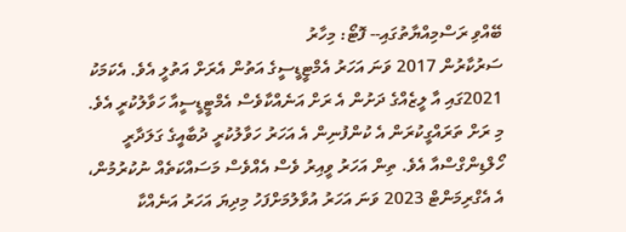ބޭއްވި ރަސްމިއްޔާތުގައި-- ފޮޓޯ: މިހާރު
ސަރުކާރުން 2017 ވަނަ އަހަރު އެމްޓީޑީސީގެ އަތުން އެރަށް އަތުލީ އެވެ. އެކަމަކު 2021ގައި އާ ލީޒެއްގެ ދަށުން އެ ރަށް އަނެއްކާވެސް އެމްޓީޑީސީއާ ހަވާލުކުރީ އެވެ.
މި ރަށް ތަރައްގީކުރަން އެ ކުންފުނިން އެ އަހަރު ހަވާލުކުރީ ދުބާއީގެ ގަލަދާރީ ހޯލްޑިންގްސްއާ އެވެ. ތިން އަހަރު ވީއިރު ވެސް އެއްވެސް މަސައްކަތެއް ނުކުރުމުން، އެ އެގްރިމަންޓް 2023 ވަނަ އަހަރު އުވާލުމަށްފަހު މިދިޔަ އަހަރު އަނެއްކާ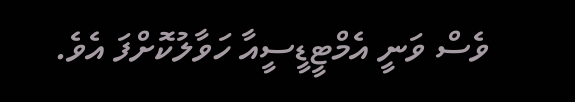ވެސް ވަނީ އެމްޓީޑީސީއާ ހަވާލުކޮށްފަ އެވެ.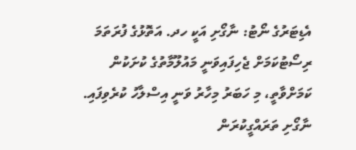އެޑިޓަރުގެ ނޯޓު: ނާގޯށި އަކީ ހދ. އަތޮޅުގެ ފުރަތަމަ ރިސޯޓުކަމަށް ޖެހިފައިވަނީ މައުލޫމާތުގެ ކުށަކުން ކަމަށްވާތީ، މި ހަބަރު މިހާރު ވަނީ އިސްލާހު ކުރެވިފައި.
ނާގޯށި ތަރައްގީކުރަން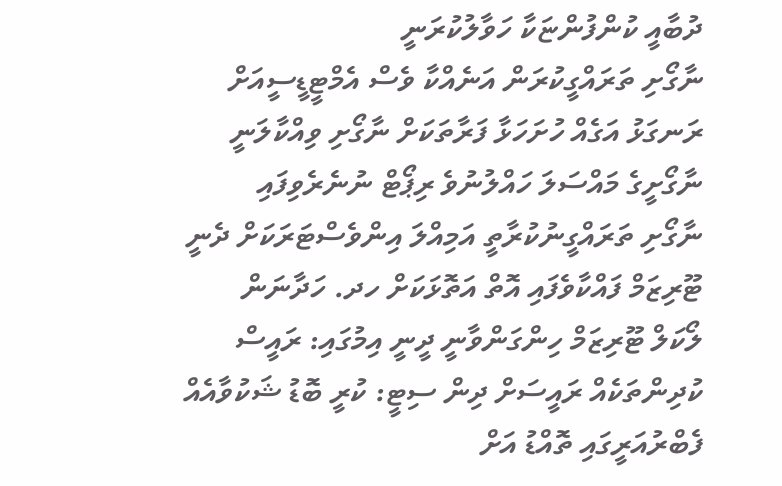ދުބާއީ ކުންފުންޏަކާ ހަވާލުކުރަނީ
ނާގޯށި ތަރައްގީކުރަން އަނެއްކާ ވެސް އެމްޓީޑީސީއަށް
ރަނގަޅު އަގެއް ހުށަހަޅާ ފަރާތަކަށް ނާގޯށި ވިއްކާލަނީ
ނާގޯށީގެ މައްސަލަ ހައްލުނުވެ ރިޕޯޓް ނުނެރެވިފައި
ނާގޯށި ތަރައްގީނުކުރާތީ އަމިއްލަ އިންވެސްޓަރަކަށް ދެނީ
ޓޫރިޒަމް ފައްކާވެފައި އޮތް އަތޮޅަކަށް ހދ. ހަދާނަން
ލޯކަލް ޓޫރިޒަމް ހިންގަންވާނީ ދީނީ އިމުގައި: ރައީސް
ކުދިންތަކެއް ރައީސަށް ދިން ސިޓީ: ކުރީ ބޮޑު ޝަކުވާއެއް
ފެބްރުއަރީގައި ތޮއްޑު އަށް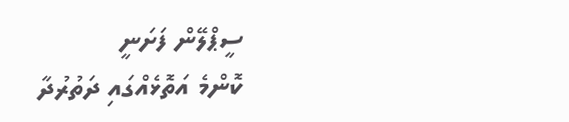ސީޕްލޭން ފަށަނީ
ކޮންމެ އަތޮޅެއްގައި ދަތުރުދާ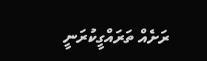ރަށެއް ތަރައްގީކުރަނީ